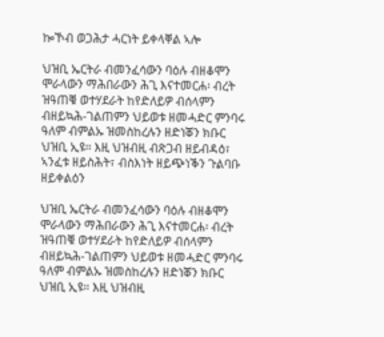ኰኾብ ወጋሕታ ሓርነት ይቀላቐል ኣሎ

ህዝቢ ኤርትራ ብመንፈሳውን ባዕሉ ብዘቆሞን ሞራላውን ማሕበራውን ሕጊ እናተመርሐ፡ ብረት ዝዓጠቑ ወተሃደራት ከየድለይዎ ብሰላምን ብዘይኳሕ-ገልጠምን ህይወቱ ዘመሓድር ምንባሩ ዓለም ብምልኡ ዝመስከረሉን ዘድነቖን ክቡር ህዝቢ ኢዩ። እዚ ህዝብዚ ብጽጋብ ዘይብዳዕ፣ ኣንፈቱ ዘይስሕት፣ ብስእነት ዘይጭነቕን ጉልባቡ ዘይቀልዕን

ህዝቢ ኤርትራ ብመንፈሳውን ባዕሉ ብዘቆሞን ሞራላውን ማሕበራውን ሕጊ እናተመርሐ፡ ብረት ዝዓጠቑ ወተሃደራት ከየድለይዎ ብሰላምን ብዘይኳሕ-ገልጠምን ህይወቱ ዘመሓድር ምንባሩ ዓለም ብምልኡ ዝመስከረሉን ዘድነቖን ክቡር ህዝቢ ኢዩ። እዚ ህዝብዚ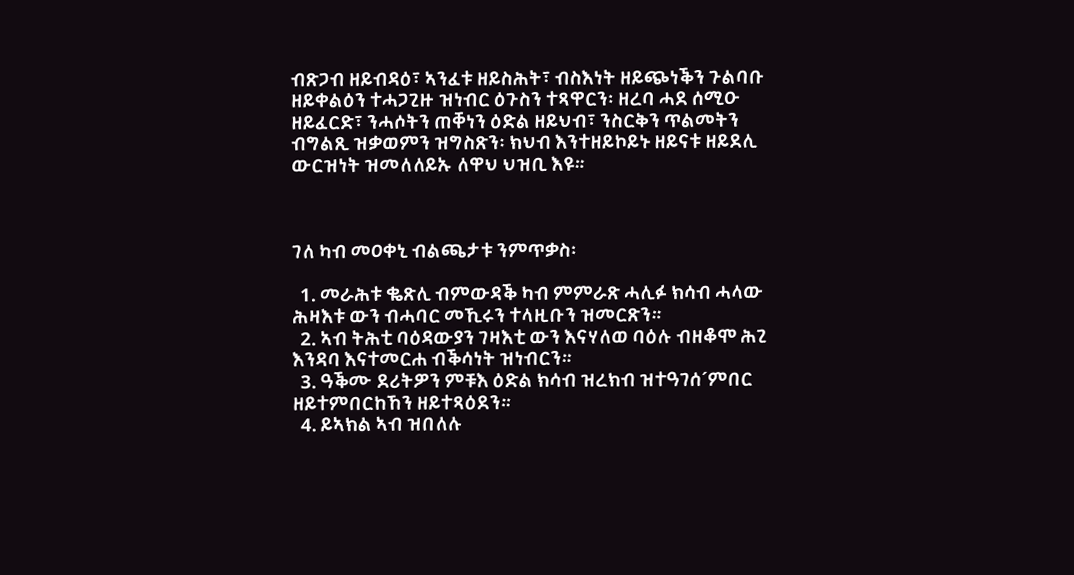ብጽጋብ ዘይብዳዕ፣ ኣንፈቱ ዘይስሕት፣ ብስእነት ዘይጭነቕን ጉልባቡ ዘይቀልዕን ተሓጋጊዙ ዝነብር ዕጉስን ተጻዋርን፡ ዘረባ ሓደ ሰሚዑ ዘይፈርድ፣ ንሓሶትን ጠቐነን ዕድል ዘይህብ፣ ንስርቅን ጥልመትን ብግልጺ ዝቃወምን ዝግስጽን፡ ክህብ እንተዘይኮይኑ ዘይናቱ ዘይደሊ  ውርዝነት ዝመለለይኡ ለዋህ ህዝቢ እዩ።



ገለ ካብ መዐቀኒ ብልጫታቱ ንምጥቃስ፡

  1. መራሕቱ ቈጽሊ ብምውዳቕ ካብ ምምራጽ ሓሊፉ ክሳብ ሓላው ሕዛእቱ ውን ብሓባር መኺሩን ተላዚቡን ዝመርጽን።
  2. ኣብ ትሕቲ ባዕዳውያን ገዛእቲ ውን እናሃለወ ባዕሉ ብዘቆሞ ሕጊ እንዳባ እናተመርሐ ብቕሳነት ዝነብርን።
  3. ዓቕሙ ደሪትዎን ምቹእ ዕድል ክሳብ ዝረክብ ዝተዓገሰ´ምበር ዘይተምበርከኸን ዘይተጻዕደን።
  4. ይኣክል ኣብ ዝበለሉ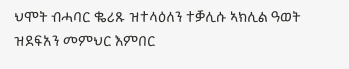ህሞት ብሓባር ቈሪጹ ዝተላዕለን ተቓሊሱ ኣክሊል ዓወት ዝደፍአን መምህር እምበር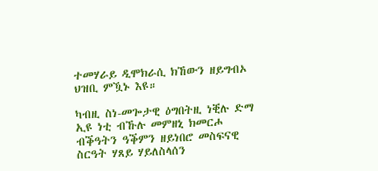ተመሃራይ ዲሞክራሲ ክኸውን ዘይግብኦ ህዝቢ ምዃኑ እዩ።

ካብዚ ስነ-መጐታዊ ዕግበትዚ ነቒሉ ድማ ኢዩ ነቲ ብኹሉ መምዘኒ ክመርሖ ብቕዓትን ዓቕምን ዘይነበሮ መስፍናዊ  ስርዓት ሃጸይ ሃይለስላሰን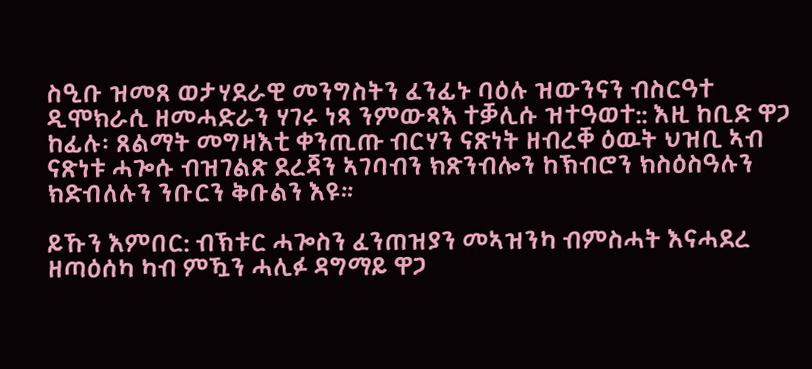ስዒቡ ዝመጸ ወታሃደራዊ መንግስትን ፈንፊኑ ባዕሉ ዝውንናን ብስርዓተ ዲሞክራሲ ዘመሓድራን ሃገሩ ነጻ ንምውጻእ ተቓሊሱ ዝተዓወተ:: እዚ ከቢድ ዋጋ ከፊሉ፡ ጸልማት መግዛእቲ ቀንጢጡ ብርሃን ናጽነት ዘብረቐ ዕዉት ህዝቢ ኣብ ናጽነቱ ሓጐሱ ብዝገልጽ ደረጃን ኣገባብን ክጽንብሎን ከኽብሮን ክስዕስዓሉን ክድብለሉን ንቡርን ቅቡልን እዩ።

ይኹን እምበር: ብኽቱር ሓጐስን ፈንጠዝያን መኣዝንካ ብምስሓት እናሓደረ ዘጣዕሰካ ካብ ምዃን ሓሊፉ ዳግማይ ዋጋ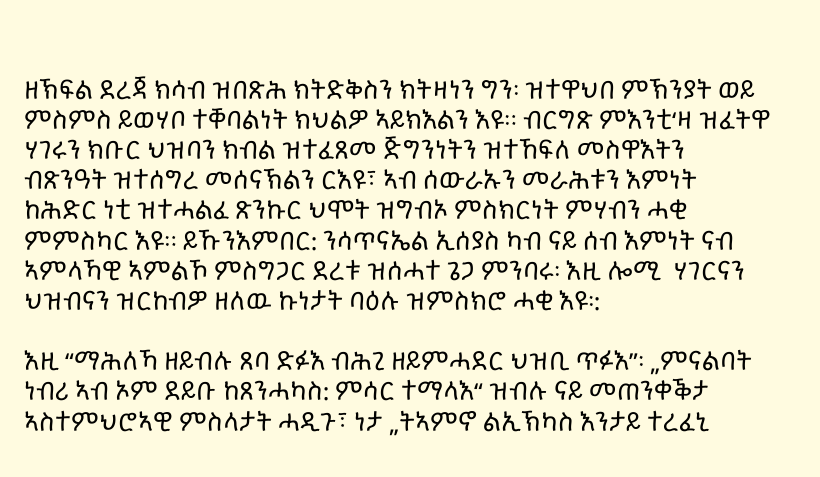ዘኽፍል ደረጃ ክሳብ ዝበጽሕ ክትድቅስን ክትዛነን ግን፡ ዝተዋህበ ምኽንያት ወይ ምስምስ ይወሃቦ ተቐባልነት ክህልዎ ኣይክእልን እዩ። ብርግጽ ምእንቲ‘ዛ ዝፈትዋ ሃገሩን ክቡር ህዝባን ክብል ዝተፈጸመ ጅግንነትን ዝተኸፍለ መስዋእትን ብጽንዓት ዝተሰግረ መሰናኽልን ርእዩ፣ ኣብ ሰውራኡን መራሕቱን እምነት ከሕድር ነቲ ዝተሓልፈ ጽንኩር ህሞት ዝግብኦ ምስክርነት ምሃብን ሓቂ ምምስካር እዩ። ይኹንእምበር: ንሳጥናኤል ኢሰያስ ካብ ናይ ሰብ እምነት ናብ ኣምላኻዊ ኣምልኾ ምስግጋር ደረቱ ዝሰሓተ ጌጋ ምንባሩ፡ እዚ ሎሚ  ሃገርናን ህዝብናን ዝርከብዎ ዘለዉ ኩነታት ባዕሉ ዝምስክሮ ሓቂ እዩ፡:

እዚ “ማሕለኻ ዘይብሉ ጸባ ድፉእ ብሕጊ ዘይምሓደር ህዝቢ ጥፉእ”፡ „ምናልባት ነብሪ ኣብ ኦም ደይቡ ከጸንሓካስ: ምሳር ተማላእ“ ዝብሉ ናይ መጠንቀቕታ ኣስተምህሮኣዊ ምስላታት ሓዲጉ፣ ነታ „ትኣምኖ ልኢኽካስ እንታይ ተረፈኒ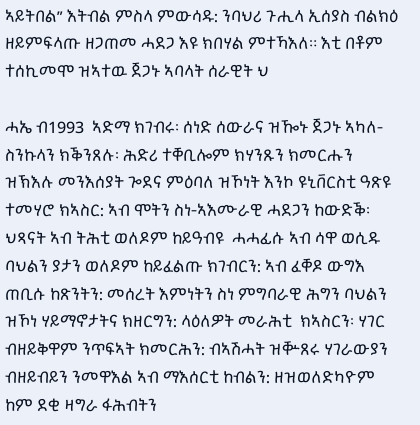ኣይትበል” እትብል ምስላ ምውሳዱ: ንባህሪ ጉሒላ ኢሰያስ ብልክዕ ዘይምፍላጡ ዘጋጠመ ሓደጋ እዩ ክበሃል ምተኻእለ። እቲ በቶም ተሰኪመሞ ዝኣተዉ ጀጋኑ ኣባላት ሰራዊት ህ

ሓኤ ብ1993  ኣድማ ክገብሩ፡ ሰነድ ሰውራና ዝዀኑ ጀጋኑ ኣካለ-ስንኩላን ክቕንጸሉ፡ ሕድሪ ተቐቢሎም ክሃንጹን ክመርሑን ዝኽእሉ መንእሰያት ጐደና ምዕባለ ዝኾነት እንኮ ዩኒቨርስቲ ዓጽዩ ተመሃሮ ክኣስር: ኣብ ሞትን ስነ-ኣእሙራዊ ሓደጋን ከውድቕ፡ ህጻናት ኣብ ትሕቲ ወለዶም ከይዓብዩ  ሓሓፊሱ ኣብ ሳዋ ወሲዱ ባህልን ያታን ወለዶም ከይፈልጡ ክገብርን: ኣብ ፈቐዶ ውግእ ጠቢሱ ከጽንትን: መሰረት እምነትን ስነ ምግባራዊ ሕግን ባህልን ዝኾነ ሃይማኖታትና ክዘርግን: ላዕለዎት መራሕቲ  ክኣስርን፡ ሃገር ብዘይቅዋም ንጥፍኣት ክመርሕን: ብኣሽሓት ዝቝጸሩ ሃገራውያን  ብዘይብይን ንመዋእል ኣብ ማእሰርቲ ከብልን: ዘዝወለድካዮም ከም ደቂ ዛግራ ፋሕብትን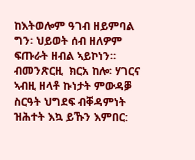ከእትወሎም ዓገብ ዘይምባል ግን፡ ህይወት ሰብ ዘለዎም ፍጡራት ዘብል ኣይኮነን። ብመንጽርዚ  ክርአ ከሎ፡ ሃገርና ኣብዚ ዘላቶ ኩነታት ምውዳቓ ስርዓት ህግደፍ ብቐዳምነት ዝሕተት እኳ ይኹን እምበር: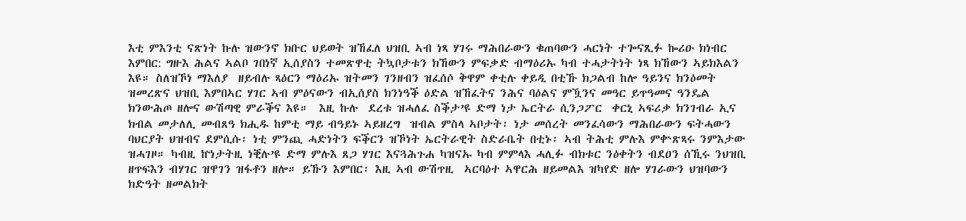እቲ ምእንቲ ናጽነት ኩሉ ዝውንኖ ክቡር ህይወት ዝኸፈለ ህዝቢ ኣብ ነጻ ሃገሩ ማሕበራውን ቁጠባውን ሓርነት ተጐናጺፉ ኰሪዑ ክነብር እምበር: ግዙእ ሕልና ኣልቦ ገበነኛ ኢሰያስን ተመጽዋቲ ትኳቦታቱን ክኸውን ምፍቃድ ብማዕሪኡ ካብ ተሓታትነት ነጻ ክኸውን ኣይክእልን እዩ። ስለዝኾነ ማእለያ  ዘይብሉ ጻዕርን ማዕሪኡ ዝትመን ገንዘብን ዝፈሰሶ ቅዋም ቀቲሉ ቀይዲ በቲኹ ክጋልብ ከሎ ዓይንና ክንዕመት ዝመረጽና ህዝቢ እምበኣር ሃገር ኣብ ምዕናውን ብኢሰያስ ክንነዓቕ ዕድል ዝኸፈትና ንሕና ባዕልና ምዃንና መዓር ይጥዓመና ዓንዴል ክንውሕጦ ዘሎና ውሽጣዊ ምራቕና እዩ።  እዚ ኩሉ  ደረቱ ዝሓለፈ ስቕታ’ዩ ድማ ነታ ኤርትራ ሲንጋፖር  ቀርኒ ኣፍሪቃ ክንገብራ ኢና ክብል መታለሊ መብጸዓ ክሒዱ ከምቲ ማይ ብዓይኑ ኣይዘረግ  ዝብል ምስላ ኣቦታት፡ ነታ መሰረት መንፈሳውን ማሕበራውን ፍትሓውን ባህርያት ህዝብና ደምሲሱ፡ ነቲ ምንጪ ሓድነትን ፍቕርን ዝኾነት ኤርትራዊት ስድራቤት በቲኑ፡ ኣብ ትሕቲ ምሉእ ምቍጽጻሩ ንምእታው ዝሓገዞ። ካብዚ ኵነታትዚ ነቒሉ’ዩ ድማ ምሉእ ጸጋ ሃገር እናጓሕጉሐ ካዝናኡ ካብ ምምላእ ሓሊፉ ብክቱር ንዕቀትን ብደዐን ሰኺሩ ንህዝቢ ዘጥፍእን ብሃገር ዝዋገን ዝፋቶን ዘሎ። ይኹን እምበር፡ እዚ ኣብ ውሽጥዚ  ኣርባዕተ ኣዋርሕ ዘይመልእ ዝካየድ ዘሎ ሃገራውን ህዝባውን  ክድዓት ዘመልክት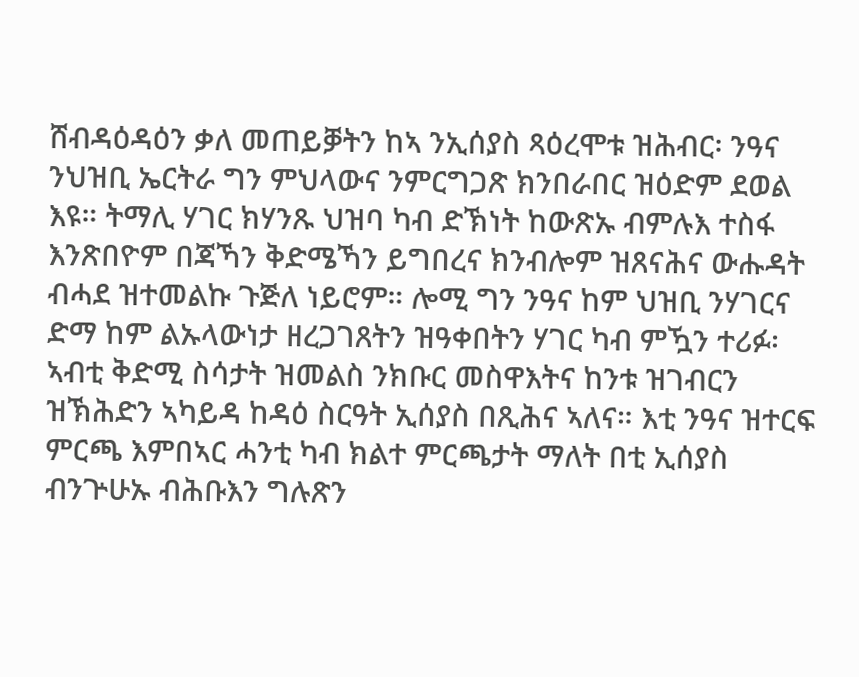ሸብዳዕዳዕን ቃለ መጠይቓትን ከኣ ንኢሰያስ ጻዕረሞቱ ዝሕብር፡ ንዓና ንህዝቢ ኤርትራ ግን ምህላውና ንምርግጋጽ ክንበራበር ዝዕድም ደወል እዩ። ትማሊ ሃገር ክሃንጹ ህዝባ ካብ ድኽነት ከውጽኡ ብምሉእ ተስፋ እንጽበዮም በጃኻን ቅድሜኻን ይግበረና ክንብሎም ዝጸናሕና ውሑዳት ብሓደ ዝተመልኩ ጉጅለ ነይሮም። ሎሚ ግን ንዓና ከም ህዝቢ ንሃገርና ድማ ከም ልኡላውነታ ዘረጋገጸትን ዝዓቀበትን ሃገር ካብ ምዃን ተሪፉ፡ ኣብቲ ቅድሚ ስሳታት ዝመልስ ንክቡር መስዋእትና ከንቱ ዝገብርን ዝኽሕድን ኣካይዳ ከዳዕ ስርዓት ኢሰያስ በጺሕና ኣለና። እቲ ንዓና ዝተርፍ ምርጫ እምበኣር ሓንቲ ካብ ክልተ ምርጫታት ማለት በቲ ኢሰያስ ብንጕሁኡ ብሕቡእን ግሉጽን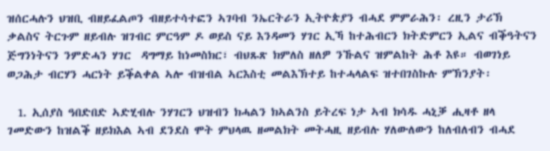ዝሰርሓሉን ህዝቢ ብዘይፈልጦን ብዘይተሳተፎን ኣገባብ ንኤርትራን ኢትዮጵያን ብሓደ ምምራሕን፡ ረዚን ታሪኽ ቃልስና ትርጉም ዘይብሉ ዝገብር ምርዓም ዶ ወይስ ናይ እንዳመን ሃገር ኢኻ ከተሕብርን ክትድምርን ኢልና ብቕዓትናን ጅግንነትናን ንምድሓን ሃገር  ዳግማይ ከነመስክር፣ ብህጹጽ ክምለስ ዘለዎ ንኹልና ዝምልከት ሕቶ እዩ። ብወገነይ ወጋሕታ ብርሃን ሓርነት ይቕልቀል ኣሎ ብዝብል ኣርእስቲ መልእኽተይ ከተሓላልፍ ዝተበገስኩሉ ምኽንያት፡

  1. ኢሰያስ ዓበድበድ ኣድሂብሉ ንሃገርን ህዝብን ክሓልን ክኣልንስ ይትረፍ ነታ ኣብ ክሳዱ ሓኒቓ ሒዛቶ ዘላ ገመድውን ከዝልቕ ዘይክእል ኣብ ደንደስ ሞት ምህላዉ ዘመልክት መትሓዚ ዘይብሉ ሃለውለውን ከለብለብን ብሓደ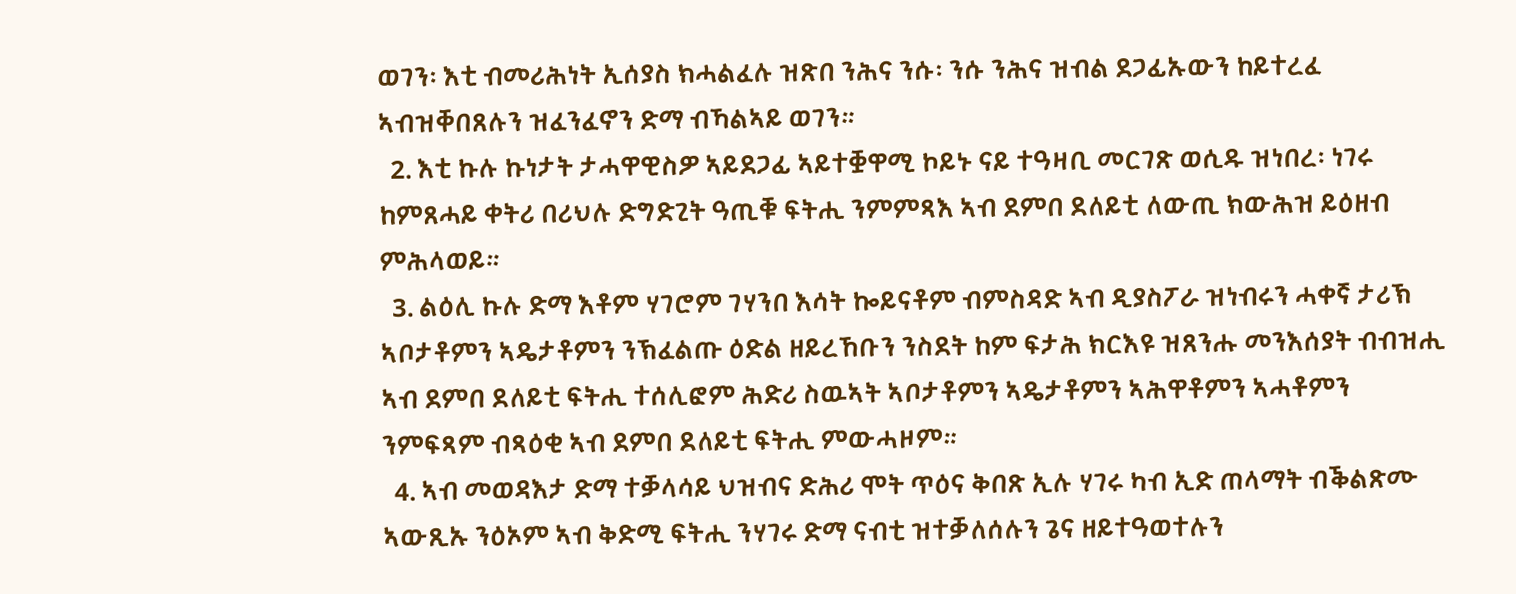ወገን፡ እቲ ብመሪሕነት ኢሰያስ ክሓልፈሉ ዝጽበ ንሕና ንሱ፡ ንሱ ንሕና ዝብል ደጋፊኡውን ከይተረፈ ኣብዝቐበጸሉን ዝፈንፈኖን ድማ ብኻልኣይ ወገን።
  2. እቲ ኩሉ ኩነታት ታሓዋዊስዎ ኣይደጋፊ ኣይተቛዋሚ ኮይኑ ናይ ተዓዛቢ መርገጽ ወሲዱ ዝነበረ፡ ነገሩ ከምጸሓይ ቀትሪ በሪህሉ ድግድጊት ዓጢቑ ፍትሒ ንምምጻእ ኣብ ደምበ ደለይቲ ለውጢ ክውሕዝ ይዕዘብ ምሕላወይ።
  3. ልዕሊ ኩሉ ድማ እቶም ሃገሮም ገሃንበ እሳት ኰይናቶም ብምስዳድ ኣብ ዲያስፖራ ዝነብሩን ሓቀኛ ታሪኽ ኣቦታቶምን ኣዴታቶምን ንኽፈልጡ ዕድል ዘይረኸቡን ንስደት ከም ፍታሕ ክርእዩ ዝጸንሑ መንእሰያት ብብዝሒ ኣብ ደምበ ደለይቲ ፍትሒ ተሰሊፎም ሕድሪ ስዉኣት ኣቦታቶምን ኣዴታቶምን ኣሕዋቶምን ኣሓቶምን ንምፍጻም ብጻዕቂ ኣብ ደምበ ደለይቲ ፍትሒ ምውሓዞም።
  4. ኣብ መወዳእታ ድማ ተቓላሳይ ህዝብና ድሕሪ ሞት ጥዕና ቅበጽ ኢሉ ሃገሩ ካብ ኢድ ጠላማት ብቕልጽሙ ኣውጺኡ ንዕኦም ኣብ ቅድሚ ፍትሒ ንሃገሩ ድማ ናብቲ ዝተቓለሰሉን ጌና ዘይተዓወተሉን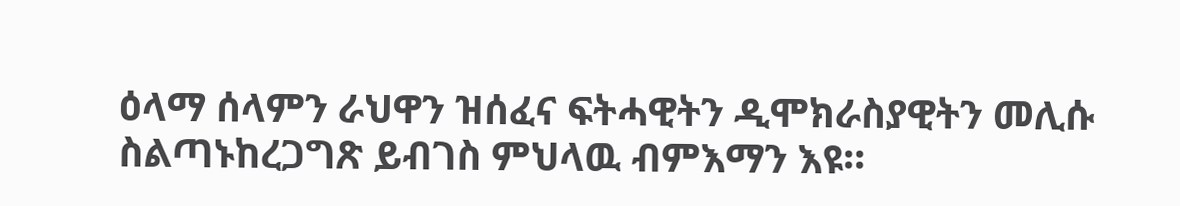ዕላማ ሰላምን ራህዋን ዝሰፈና ፍትሓዊትን ዲሞክራስያዊትን መሊሱ ስልጣኑከረጋግጽ ይብገስ ምህላዉ ብምእማን እዩ።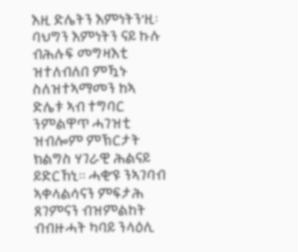እዚ ድሌትን እምነትን’ዚ፡ ባህግን እምነትን ናይ ኩሉ ብሕሉፍ መግዛእቲ ዝተለብለበ ምዃኑ ስለዝተኣማመን ከኣ ድሌቱ ኣብ ተግባር ንምልዋጥ ሓገዝቲ ዝብሎም ምኽርታት ክልግስ ሃገራዊ ሕልናይ ይድርኸኒ። ሓቂ’ዩ ንኣገባብ ኣቀላልሳናን ምፍታሕ ጸገምናን ብዝምልከት ብብዙሓት ካባይ ንላዕሊ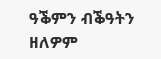ዓቕምን ብቕዓትን ዘለዎም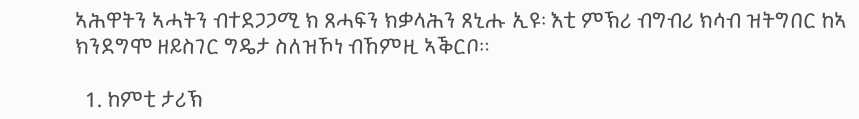ኣሕዋትን ኣሓትን ብተደጋጋሚ ክ ጸሓፍን ክቃላሕን ጸኒሑ ኢዩ፡ እቲ ምኽሪ ብግብሪ ክሳብ ዝትግበር ከኣ ክንደግሞ ዘይስገር ግዴታ ስለዝኾነ ብኸምዚ ኣቕርቦ።

  1. ከምቲ ታሪኽ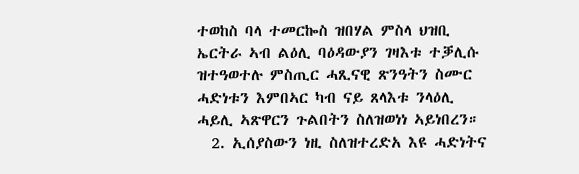ተወከስ ባላ ተመርኰስ ዝበሃል ምስላ ህዝቢ ኤርትራ ኣብ ልዕሊ ባዕዳውያን ገዛእቱ ተቓሊሱ ዝተዓወተሉ ምስጢር ሓጺናዊ ጽንዓትን ስሙር ሓድነቱን እምበኣር ካብ ናይ ጸላእቱ ንላዕሊ ሓይሊ ኣጽዋርን ጉልበትን ስለዝወነነ ኣይነበረን።
  2. ኢሰያስውን ነዚ ስለዝተረድአ እዩ ሓድነትና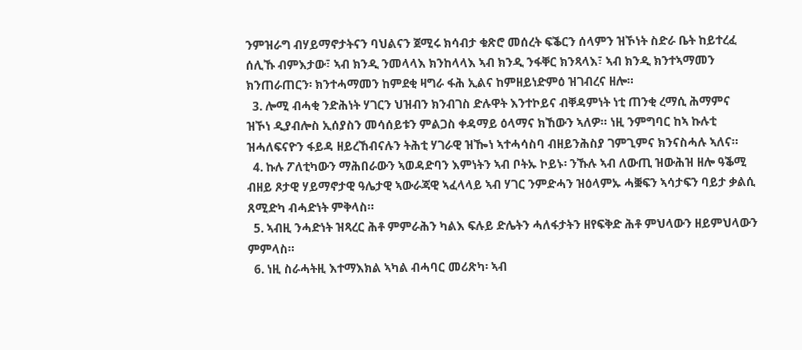ንምዝራግ ብሃይማኖታትናን ባህልናን ጀሚሩ ክሳብታ ቁጽሮ መሰረት ፍቕርን ሰላምን ዝኾነት ስድራ ቤት ከይተረፈ ሰሊኹ ብምእታው፣ ኣብ ክንዲ ንመላላእ ክንከላላእ ኣብ ክንዲ ንፋቐር ክንጻላእ፣ ኣብ ክንዲ ክንተኣማመን ክንጠራጠርን፡ ክንተሓማመን ከምደቂ ዛግራ ፋሕ ኢልና ከምዘይነድምዕ ዝገብረና ዘሎ።
  3. ሎሚ ብሓቂ ንድሕነት ሃገርን ህዝብን ክንብገስ ድሉዋት እንተኮይና ብቐዳምነት ነቲ ጠንቂ ረማሲ ሕማምና ዝኾነ ዲያብሎስ ኢሰያስን መሳሰይቱን ምልጋስ ቀዳማይ ዕላማና ክኸውን ኣለዎ። ነዚ ንምግባር ከኣ ኩሉቲ ዝሓለፍናዮን ፋይዳ ዘይረኸብናሉን ትሕቲ ሃገራዊ ዝዀነ ኣተሓሳስባ ብዘይንሕስያ ገምጊምና ክንናስሓሉ ኣለና።
  4. ኩሉ ፖለቲካውን ማሕበራውን ኣወዳድባን እምነትን ኣብ ቦትኡ ኮይኑ፡ ንኹሉ ኣብ ለውጢ ዝውሕዝ ዘሎ ዓቕሚ ብዘይ ጾታዊ ሃይማኖታዊ ዓሌታዊ ኣውራጃዊ ኣፈላላይ ኣብ ሃገር ንምድሓን ዝዕላምኡ ሓቛፍን ኣሳታፍን ባይታ ቃልሲ ጸሚድካ ብሓድነት ምቅላስ።
  5. ኣብዚ ንሓድነት ዝጻረር ሕቶ ምምራሕን ካልእ ፍሉይ ድሌትን ሓለፋታትን ዘየፍቅድ ሕቶ ምህላውን ዘይምህላውን ምምላስ።
  6. ነዚ ስራሓትዚ እተማእክል ኣካል ብሓባር መሪጽካ፡ ኣብ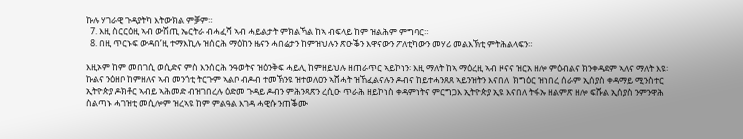ኩሉ ሃገራዊ ጉዳያትካ እትውክል ምቓም።
  7. እዚ ስርርዕዚ ኣብ ውሽጢ ኤርትራ ብሓፈሻ ኣብ ሓይልታት ምክልኻል ከኣ ብፍላይ ከም ዝልሕም ምግባር።
  8. በዚ ጥርኑፍ ውዳበ’ዚ ተማእኪሉ ዝሰርሕ ማዕከን ዜናን ሓበሬታን ከምዝህሉን ጽዑቕን እዋናውን ፖለቲካውን መሃሪ መልእኽቲ ምትሕልላፍን።

እዚኦም ከም መበገሲ ወሲድና ምስ እንሰርሕ ንዓወትና ዝዕንቅፍ ሓይሊ ከምዘይህሉ ዘጠራጥር ኣይኮነን፡ እዚ ማለት ከኣ ማዕረዚ ኣብ ዞናና ዝርአ ዘሎ ምዕብልና ክንቀዳደም ኣለና ማለት እዩ፡ ኩልና ንዕዘቦ ከምዘለና ኣብ መንጎቲ ትርጉም ኣልቦ ብዶብ ተመኽንዩ ዝተወለዐን ኣሸሓት ዝኸፈልናሉን ዶብና ከይተሓንጸጸ ኣይንዝትን እናበለ  ክግዕር ዝነበረ ሰራም ኢሰያስ ቀዳማይ ሚንስተር ኢትዮጵያ ዶክቶር ኣብይ ኣሕመድ ብዝገበረሉ ዕድመ ጉዳይ ዶብን ምሕንጻጽን ረሲዑ ጥራሕ ዘይኮነስ ቀዳምነትና ምርግጋእ ኢትዮጵያ ኢዩ እናበለ ትፋኡ ዘልምጽ ዘሎ ፍሹል ኢሰያስ ንምንዋሕ ስልጣኑ ሓገዝቲ መሲሎም ዝረኣዩ ከም ምልዓል እገዳ ሓዊሱ ንጠቕሙ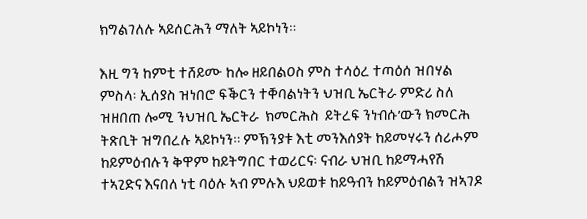ክግልገለሉ ኣይሰርሕን ማለት ኣይኮነን።

እዚ ግን ከምቲ ተሸይሙ ከሎ ዘይበልዐስ ምስ ተሳዕረ ተጣዕሰ ዝበሃል ምስላ፡ ኢሰያስ ዝነበሮ ፍቕርን ተቐባልነትን ህዝቢ ኤርትራ ምድሪ ስለ ዝዘበጠ ሎሚ ንህዝቢ ኤርትራ  ክመርሕስ  ይትረፍ ንነብሱ’ውን ክመርሕ ትጽቢት ዝግበረሉ ኣይኮነን። ምኽንያቱ እቲ መንእሰያት ከይመሃሩን ሰሪሖም ከይምዕብሉን ቅዋም ከይትግበር ተወሪርና፡ ናብራ ህዝቢ ከይማሓየሽ ተኣጊድና እናበለ ነቲ ባዕሉ ኣብ ምሉእ ህይወቱ ከይዓብን ከይምዕብልን ዝኣገዶ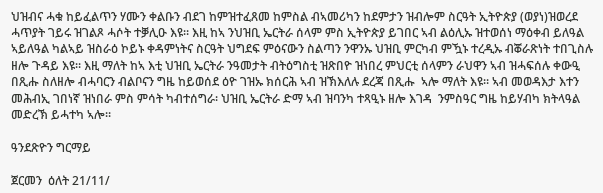ህዝብና ሓቁ ከይፈልጥን ሃሙን ቀልቡን ብደገ ከምዝተፈጸመ ከምስል ብኣመሪካን ከደምታን ዝብሎም ስርዓት ኢትዮጵያ (ወያነ)ዝወረደ ሓጥያት ገይሩ ዝገልጾ ሓሶት ተቓሊዑ እዩ። እዚ ከኣ ንህዝቢ ኤርትራ ሰላም ምስ ኢትዮጵያ ይገበር ኣብ ልዕሊኡ ዝተወሰነ ማዕቀብ ይለዓል ኣይለዓል ካልኣይ ዝስራዕ ኮይኑ ቀዳምነትና ስርዓት ህግደፍ ምዕናውን ስልጣን ንዋንኡ ህዝቢ ምርካብ ምዃኑ ተረዲኡ ብቖራጽነት ተበጊስሉ ዘሎ ጉዳይ እዩ። እዚ ማለት ከኣ እቲ ህዝቢ ኤርትራ ንዓመታት ብትዕግስቲ ዝጽበዮ ዝነበረ ምህርቲ ሰላምን ራህዋን ኣብ ዝሓፍሰሉ ቀውዒ በጺሑ ስለዘሎ ብሓባርን ብልቦናን ግዜ ከይወሰደ ዕዮ ገዝኡ ክሰርሕ ኣብ ዝኽእለሉ ደረጃ በጺሑ  ኣሎ ማለት እዩ። ኣብ መወዳእታ እተን መሕብኢ ገበነኛ ዝነበራ ምስ ምሳት ካብተሰግራ፡ ህዝቢ ኤርትራ ድማ ኣብ ዝባንካ ተጻዒኑ ዘሎ እገዳ  ንምስዓር ግዜ ከይሃብካ ክትላዓል መድረኽ ይሓተካ ኣሎ።

ዓንደጽዮን ግርማይ

ጀርመን  ዕለት 21/11/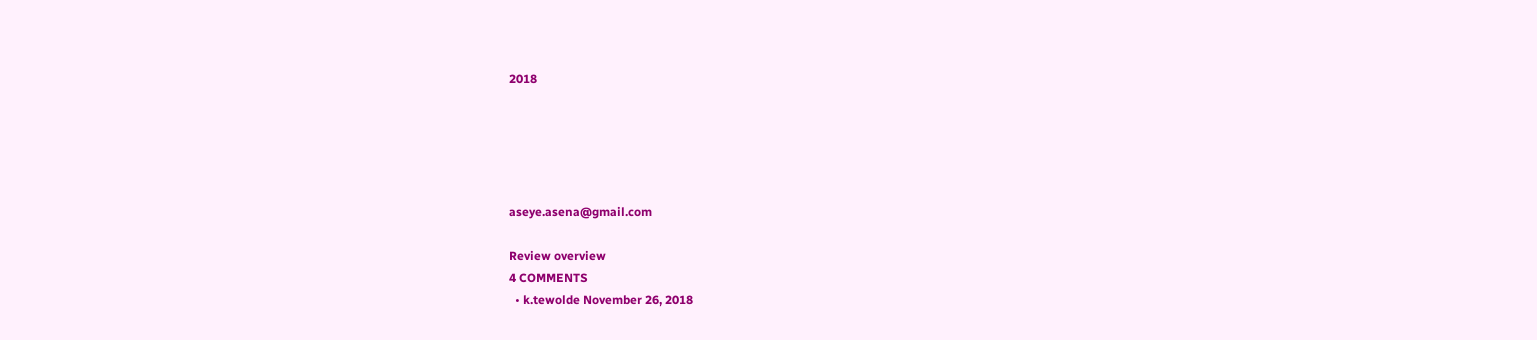2018





aseye.asena@gmail.com

Review overview
4 COMMENTS
  • k.tewolde November 26, 2018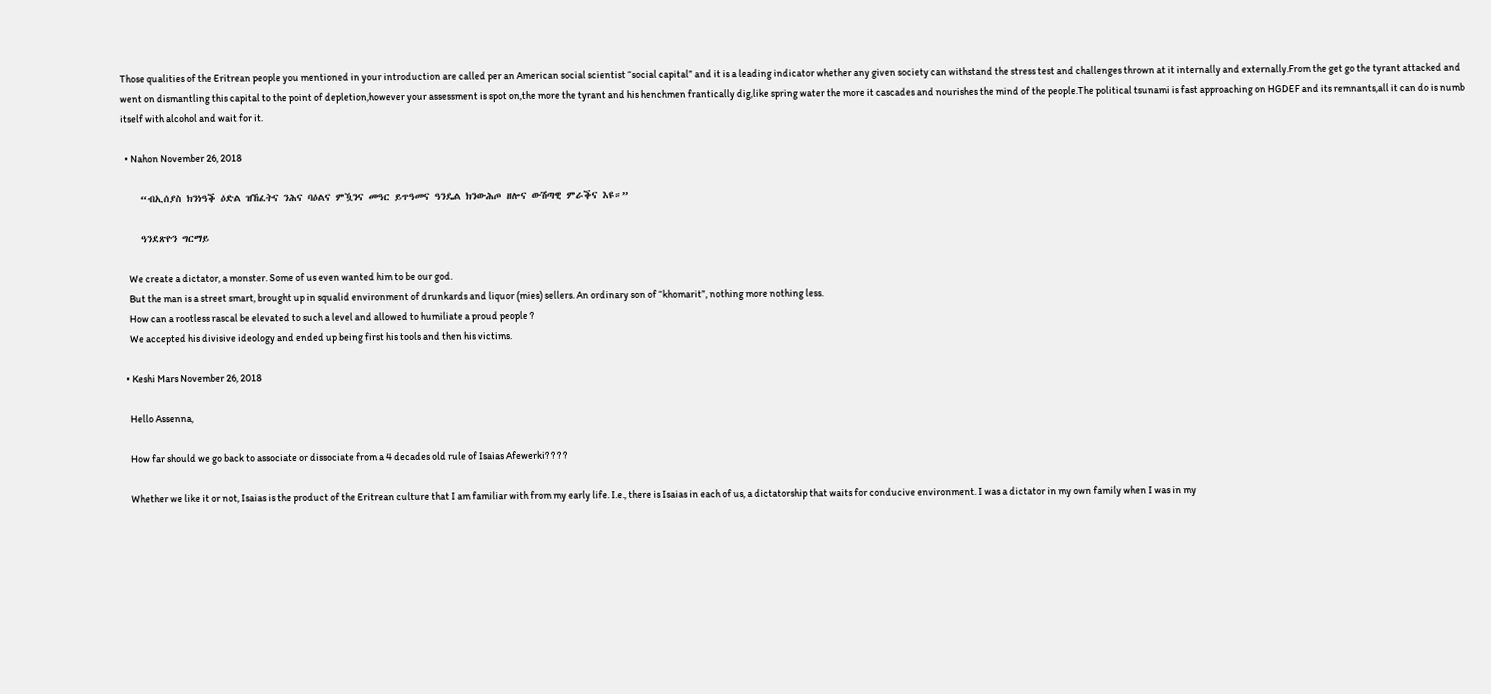Those qualities of the Eritrean people you mentioned in your introduction are called per an American social scientist “social capital” and it is a leading indicator whether any given society can withstand the stress test and challenges thrown at it internally and externally.From the get go the tyrant attacked and went on dismantling this capital to the point of depletion,however your assessment is spot on,the more the tyrant and his henchmen frantically dig,like spring water the more it cascades and nourishes the mind of the people.The political tsunami is fast approaching on HGDEF and its remnants,all it can do is numb itself with alcohol and wait for it.

  • Nahon November 26, 2018

    “ብኢሰያስ ክንነዓቕ ዕድል ዝኸፈትና ንሕና ባዕልና ምዃንና መዓር ይጥዓመና ዓንዴል ክንውሕጦ ዘሎና ውሽጣዊ ምራቕና እዩ።”

    ዓንደጽዮን ግርማይ

    We create a dictator, a monster. Some of us even wanted him to be our god.
    But the man is a street smart, brought up in squalid environment of drunkards and liquor (mies) sellers. An ordinary son of “khomarit”, nothing more nothing less.
    How can a rootless rascal be elevated to such a level and allowed to humiliate a proud people ?
    We accepted his divisive ideology and ended up being first his tools and then his victims.

  • Keshi Mars November 26, 2018

    Hello Assenna,

    How far should we go back to associate or dissociate from a 4 decades old rule of Isaias Afewerki? ? ? ?

    Whether we like it or not, Isaias is the product of the Eritrean culture that I am familiar with from my early life. I.e., there is Isaias in each of us, a dictatorship that waits for conducive environment. I was a dictator in my own family when I was in my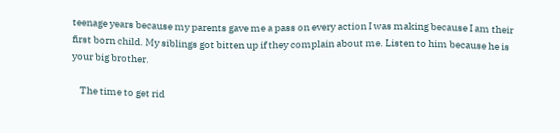teenage years because my parents gave me a pass on every action I was making because I am their first born child. My siblings got bitten up if they complain about me. Listen to him because he is your big brother.

    The time to get rid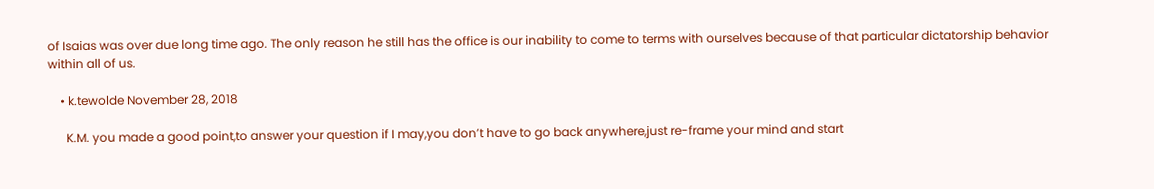of Isaias was over due long time ago. The only reason he still has the office is our inability to come to terms with ourselves because of that particular dictatorship behavior within all of us.

    • k.tewolde November 28, 2018

      K.M. you made a good point,to answer your question if I may,you don’t have to go back anywhere,just re-frame your mind and start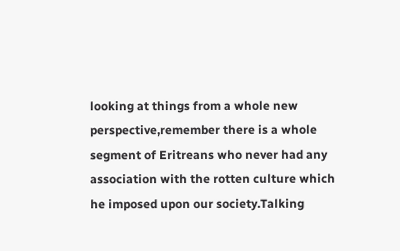looking at things from a whole new perspective,remember there is a whole segment of Eritreans who never had any association with the rotten culture which he imposed upon our society.Talking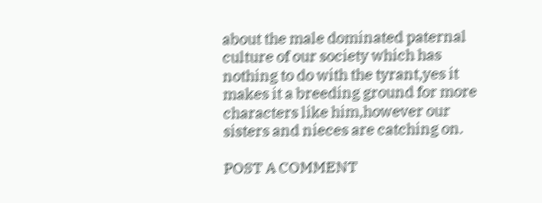about the male dominated paternal culture of our society which has nothing to do with the tyrant,yes it makes it a breeding ground for more characters like him,however our sisters and nieces are catching on.

POST A COMMENT